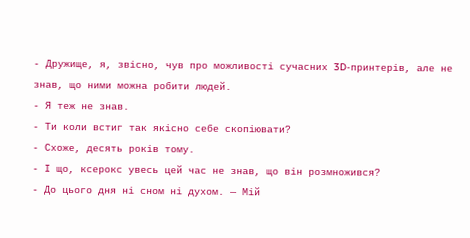- Дружище, я, звісно, чув про можливості сучасних 3D-принтерів, але не знав, що ними можна робити людей.
- Я теж не знав.
- Ти коли встиг так якісно себе скопіювати?
- Схоже, десять років тому.
- І що, ксерокс увесь цей час не знав, що він розмножився?
- До цього дня ні сном ні духом. — Мій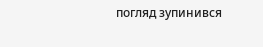погляд зупинився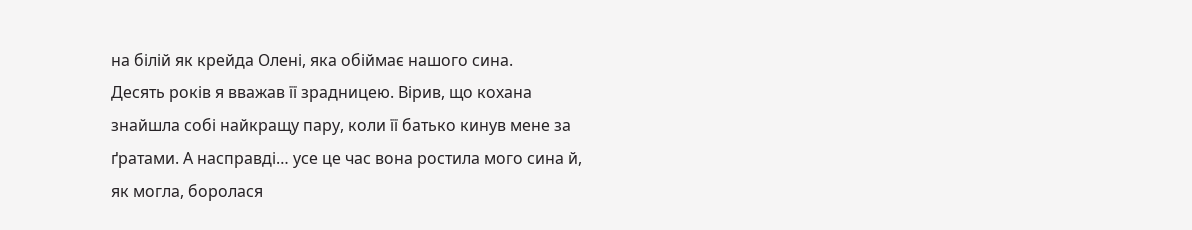на білій як крейда Олені, яка обіймає нашого сина.
Десять років я вважав її зрадницею. Вірив, що кохана знайшла собі найкращу пару, коли її батько кинув мене за ґратами. А насправді… усе це час вона ростила мого сина й, як могла, боролася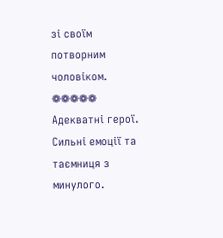зі своїм потворним чоловіком.
❁❁❁❁❁
Адекватні герої. Сильні емоції та таємниця з минулого.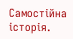Самостійна історія.